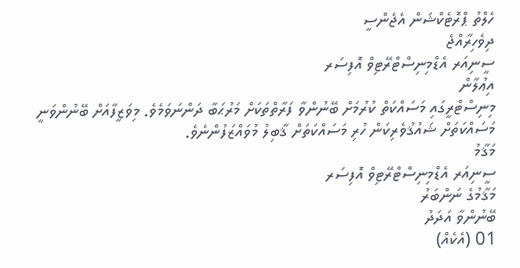ހެލްތު ޕްރޮޓެކްޝަން އެޖެންސީ
ދިވެހިރާއްޖެ
ސީނިއަރ އެޑްމިނިސްޓްރޭޓިވް އޮފިސަރ
އިޢުލާން
މިނިސްޓްރީގައި މަސައްކަތް ކުރުމަށް ބޭނުންވާ ފަރާތްތަކަށް މަރުޙަބާ ދަންނަވަމެވެ. މިވަޒީފާއަށް ބޭނުންވަނީ މަސައްކަތަށް ޝައުޤުވެރިކަން ހުރި މަސައްކަތަށް ޤާބިލު މުވައްޒަފުންނެވެ.
މަޤާމު
ސީނިއަރ އެޑްމިނިސްޓްރޭޓިވް އޮފިސަރ
މަޤާމުގެ ނަންބަރު
ބޭނުންވާ އަދަދު
01 (އެކެއް)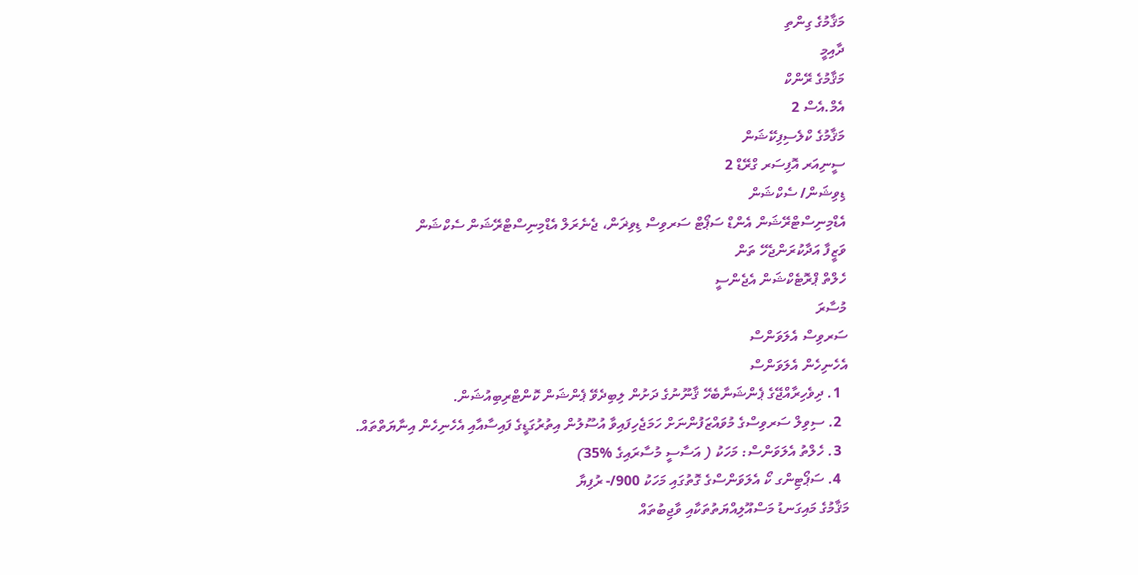މަޤާމުގެ ގިންތި
ދާއިމީ
މަޤާމުގެ ރޭންކް
އެމް.އެސް 2
މަޤާމުގެ ކްލެސިފިކޭޝަން
ސީނިއަރ އޮފިސަރ ގްރޭޑް 2
ޑިވިޝަން/ ސެކްޝަން
އެޑްމިނިސްޓްރޭޝަން އެންޑް ސަޕޯޓް ސަރވިސް ޑިވިޜަން، ޖެނެރަލް އެޑްމިނިސްޓްރޭޝަން ސެކްޝަން
ވަޒީފާ އަދާކުރަންޖެހޭ ތަން
ހެލްތް ޕްރޮޓެކްޝަން އެޖެންސީ
މުސާރަ
ސަރވިސް އެލަވަންސް
އެހެނިހެން އެލަވަންސް
  1. ދިވެހިރާއްޖޭގެ ޕެންޝަނާބެހޭ ޤާނޫނުގެ ދަށުން ލިބިދެވޭ ޕެންޝަން ކޮންޓްރިބިއުޝަން.
  2. ސިވިލް ސަރވިސްގެ މުވައްޒަފުންނަށް ހަމަޖެހިފައިވާ އުސޫލުން އިތުރުގަޑީގެ ފައިސާއާއި އެހެނިހެން އިނާޔަތްތައް.
  3. ހެލްތު އެލަވަންސް: މަހަކު ( އަސާސީ މުސާރައިގެ %35)
  4. ސަޕޯޓިންގ ކޯ އެލަވަންސްގެ ގޮތުގައި މަހަކު 900/- ރުފިޔާ
މަޤާމުގެ މައިގަނޑު މަސްއޫލިއްޔަތުތަކާއި ވާޖިބުތައް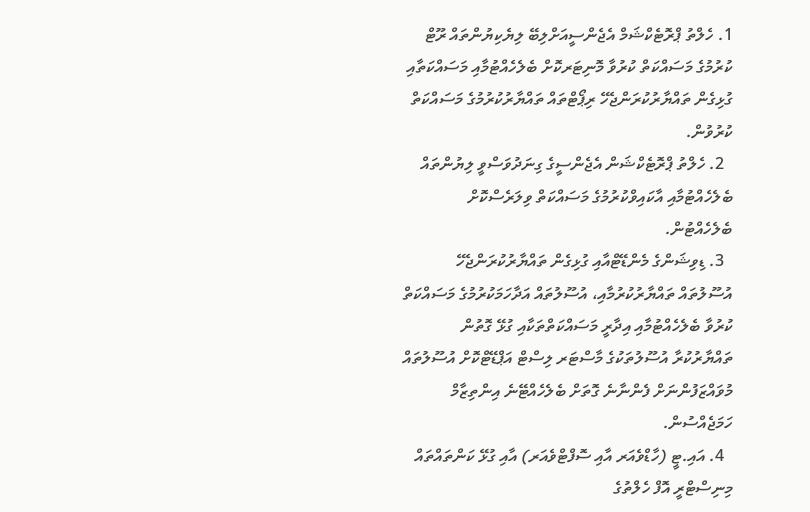1. ހެލްތު ޕްރޮޓެކްޝަމް އެޖެންސީއަށްލިބޭ ލިޔެކިޔުންތައް ރޫޓް ކުރުމުގެ މަސައްކަތް ކުރުވާ މޮނިޓަރކޮށް ބެލެހެއްޓުމާއި މަސައްކަތާއި ގުޅިގެން ތައްޔާރުކުރަންޖެހޭ ރިޕޯޓްތައް ތައްޔާރުކުރުމުގެ މަސައްކަތް ކުރުވުން.
  2. ހެލްތު ޕްރޮޓެކްޝަން އެޖެންސީގެ ގިނަދުވަސްވީ ލިޔުންތައް ބެލެހެއްޓުމާއި އާކައިވްކުރުމުގެ މަސައްކަތް ވިލަރެސްކޮށް ބެލެހެއްޓުން.
  3. ޑިވިޝަންގެ މެންޑޭޓްއާއި ގުޅިގެން ތައްޔާރުކުރަންޖެހޭ އުސޫލުތައް ތައްޔާރުކުރުމާއި، އުސޫލުތައް އަދާހަމަކުރުމުގެ މަސައްކަތް ކުރުވާ ބެލެހެއްޓުމާއި އިދާރީ މަސައްކަތްތަކާއި ގުޅޭ ގޮތުން ތައްޔާރުކުރާ އުސޫލުތަކުގެ މާސްޓަރ ލިސްޓް އަޕްޑޭޓްކޮށް އުސޫލުތައް މުވައްޒަފުންނަށް ފެންނާނެ ގޮތަށް ބެލެހެއްޓޭނެ އިންތިޒާމް ހަމަޖެއްސުން.
  4. އައި.ޓީ (ހާޑްވެއަރ އާއި ސޮފްޓްވެއަރ) އާއި ގުޅޭ ކަންތައްތައް މިނިސްޓްރީ އޮފް ހެލްތުގެ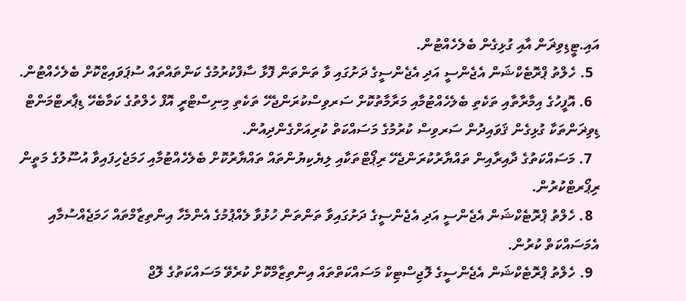އައި.ޓީޑިވިޜަން އާއި ގުޅިގެން ބެލެހެއްޓުން.
  5. ހެލްތު ޕްރޮޓެކްޝަން އެޖެންސީ އަދި އެޖެންސީގެ ދަށުގައި ވާ ތަންތަން ފޮޅާ ސާފްކުރުމުގެ ކަންތައްތައް ސުޕަވައިޒްކޮށް ބެލެހެއްޓުން.
  6. އޮފީހުގެ އިމާރާތާއި ތަކެތި ބެލެހެއްޓުމާއި މަރާމާތުކޮށް ސަރވިސްކުރަންޖެހޭ ތަކެތި މިނިސްޓްރީ އޮފް ހެލްތުގެ ކަމާބެހޭ ޑިޕާރޓްމަންޓް ޑިވިޜަންތަކާ ގުޅިގެން ޤަވައިދުން ސަރވިސް ކުރުމުގެ މަސައްކަތް ކުރިއަށްގެންދިއުން.
  7. މަސައްކަތުގެ ދާއިރާއިން ތައްޔާރުކުރަންޖެހޭ ރިޕޯޓްތަކާއި ލިޔެކިޔުންތައް ތައްޔާރުކޮށް ބެލެހެއްޓުމާއި ހަމަޖެހިފައިވާ އުސޫލުގެ މަތީން ރިޕޯރޓްކުރުން.
  8. ހެލްތު ޕްރޮޓެކްޝަން އެޖެންސީ އަދި އެޖެންސީގެ ދަށުގައިވާ ތަންތަން ހުޅުވާ ލެއްޕުމުގެ އެންމެހާ އިންތިޒާމްތައް ހަމަޖެއްސުމާއި އެމަސައްކަތް ކުރުން.
  9. ހެލްތު ޕްރޮޓެކްޝަން އެޖެންސީގެ ލޮޖިސްޓިކް މަސައްކަތްތައް އިންތިޒާމްކޮށް ކުރެވޭ މަސައްކަތުގެ ލޮޖް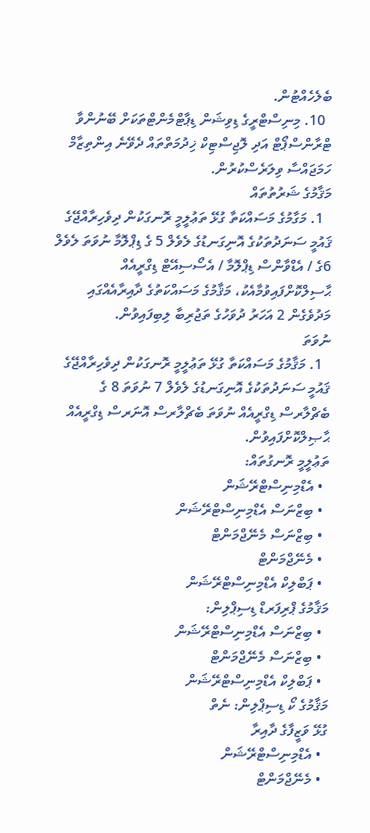ބެލެހެއްޓުން.
  10. މިނިސްޓްރީގެ ޑިވިޝަން ޑިޕާޓްމެންޓްތަކަށް ބޭނުންވާ ޓްރާންސްޕޯޓް އަދި ލޮޖިސްޓިކް ޚިދުމަތްތައް ދެވޭނެ އިންތިޒާމް ހަމަޖައްސާ ވިލަރެސްކުރުން.
މަޤާމުގެ ޝަރުތުތައް
  1. މަގާމުގެ މަސައްކަތާ ގުޅޭ ތަޢުލީމީ ރޮނގަކުން ދިވެހިރާއްޖޭގެ ޤައުމީ ސަނަދުތަކުގެ އޮނިގަނޑުގެ ލެވެލް 5 ގެ ޑިޕްލޮމާ ނުވަތަ ލެވެލް 6ގެ / އެޑްވާންސް ޑިޕްލޮމާ / އެސޯސިއޭޓް ޑިގްރީއެއް ޙާސިލްކޮށްފައިވުމާއެކު، މަޤާމުގެ މަސައްކަތުގެ ދާއިރާއެއްގައި މަދުވެގެން 2 އަހަރު ދުވަހުގެ ތަޖުރިބާ ލިބިފައިވުން.
ނުވަތަ
  1. މަޤާމުގެ މަސައްކަތާ ގުޅޭ ތަޢުލީމީ ރޮނގަކުން ދިވެހިރާއްޖޭގެ ޤައުމީ ސަނަދުތަކުގެ އޮނިގަނޑުގެ ލެވެލް 7 ނުވަތަ 8 ގެ ބެޗްލާރސް ޑިގްރީއެއް ނުވަތަ ބެޗްލާރސް އޮނަރސް ޑިގްރީއެއް ޙާޞިލްކޮށްފައިވުން.
ތަޢުލީމީ ރޮނގުތައް:
  • އެޑްމިނިސްޓްރޭޝަން
  • ބިޒްނަސް އެޑްމިނިސްޓްރޭޝަން
  • ބިޒްނަސް މެނޭޖްމަންޓް
  • މެނޭޖްމަންޓް
  • ޕަބްލިކް އެޑްމިނިސްޓްރޭޝަން
މަޤާމުގެ ޕްރިފަރޑް ޑިސިޕްލިން:
  • ބިޒްނަސް އެޑްމިނިސްޓްރޭޝަން
  • ބިޒްނަސް މެނޭޖްމަންޓް
  • ޕަބްލިކް އެޑްމިނިސްޓްރޭޝަން
މަޤާމުގެ ކޯ ޑިސިޕްލިން: ނެތް
ގުޅޭ ވަޒީފާގެ ދާއިރާ
  • އެޑްމިނިސްޓްރޭޝަން
  • މެނޭޖްމަންޓް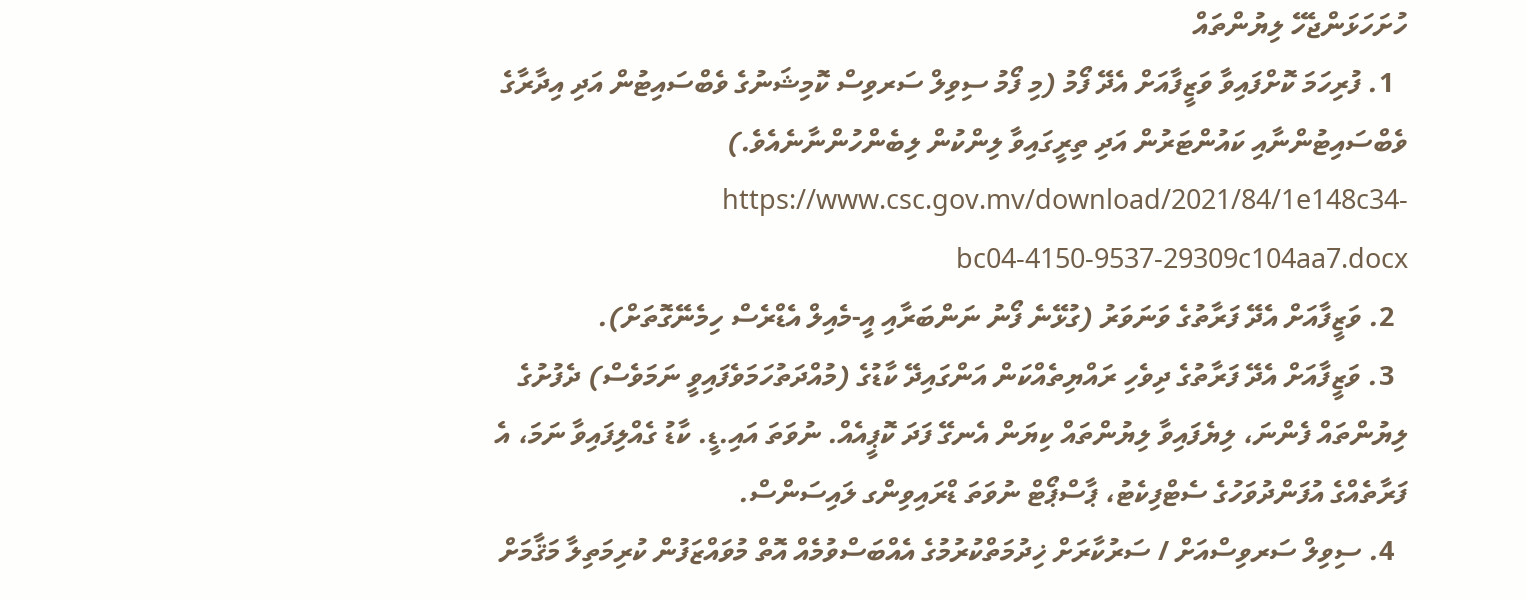ހުށަހަޅަންޖެހޭ ލިޔުންތައް
  1. ފުރިހަމަ ކޮށްފައިވާ ވަޒީފާއަށް އެދޭ ފޯމު (މި ފޯމު ސިވިލް ސަރވިސް ކޮމިޝަނުގެ ވެބްސައިޓުން އަދި އިދާރާގެ ވެބްސައިޓުންނާއި ކައުންޓަރުން އަދި ތިރީގައިވާ ލިންކުން ލިބެންހުންނާނެއެވެ.)  https://www.csc.gov.mv/download/2021/84/1e148c34-bc04-4150-9537-29309c104aa7.docx
  2. ވަޒީފާއަށް އެދޭ ފަރާތުގެ ވަނަވަރު (ގުޅޭނެ ފޯނު ނަންބަރާއި އީ-މެއިލް އެޑްރެސް ހިމެނޭގޮތަށް).
  3. ވަޒީފާއަށް އެދޭ ފަރާތުގެ ދިވެހި ރައްޔިތެއްކަން އަންގައިދޭ ކާޑުގެ (މުއްދަތުހަމަވެފައިވީ ނަމަވެސް) ދެފުށުގެ ލިޔުންތައް ފެންނަ، ލިޔެފައިވާ ލިޔުންތައް ކިޔަން އެނގޭ ފަދަ ކޮޕީއެއް. ނުވަތަ އައި.ޑީ. ކާޑު ގެއްލިފައިވާ ނަމަ، އެ ފަރާތެއްގެ އުފަންދުވަހުގެ ސެޓްފިކެޓު، ޕާސްޕޯޓް ނުވަތަ ޑްރައިވިންގ ލައިސަންސް.
  4. ސިވިލް ސަރވިސްއަށް / ސަރުކާރަށް ޚިދުމަތްކުރުމުގެ އެއްބަސްވުމެއް އޮތް މުވައްޒަފުން ކުރިމަތިލާ މަޤާމަށް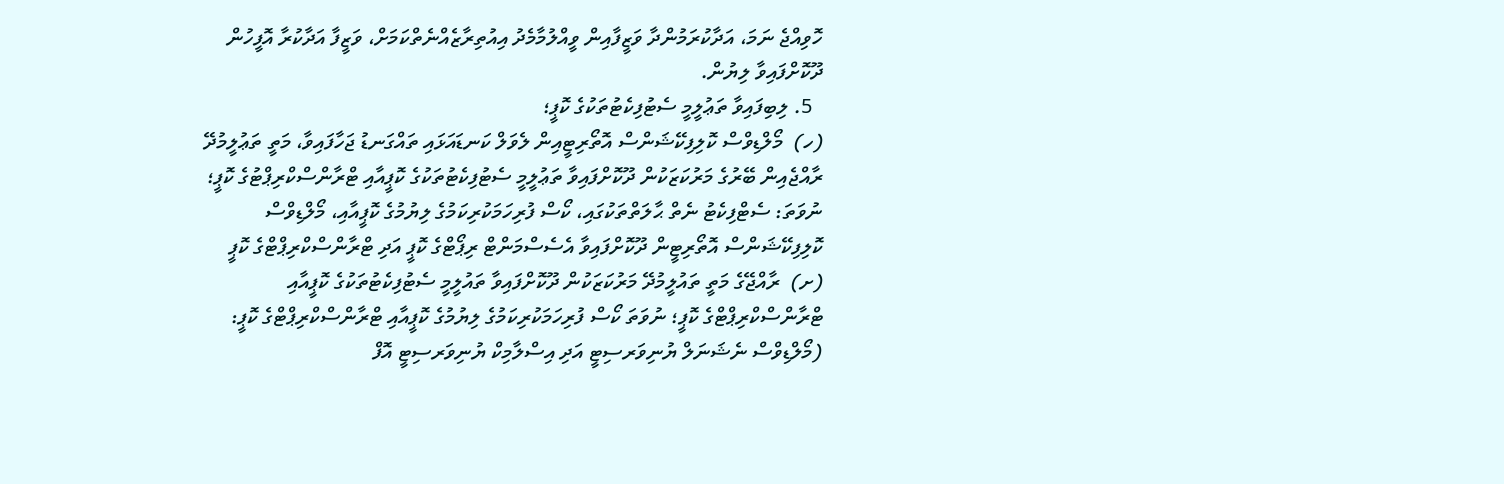ހޮވިއްޖެ ނަމަ، އަދާކުރަމުންދާ ވަޒީފާއިން ވީއްލުމާމެދު އިއުތިރާޒެއްނެތްކަމަށް، ވަޒީފާ އަދާކުރާ އޮފީހުން ދޫކޮށްފައިވާ ލިޔުން.
  5. ލިބިފައިވާ ތަޢުލީމީ ސެޓުފިކެޓުތަކުގެ ކޮޕީ؛
(ހ)  މޯލްޑިވްސް ކޮލިފިކޭޝަންސް އޮތޯރިޓީއިން ލެވަލް ކަނޑައަޅައި ތައްގަނޑު ޖަހާފައިވާ، މަތީ ތަޢުލީމުދޭ ރާއްޖެއިން ބޭރުގެ މަރުކަޒަކުން ދޫކޮށްފައިވާ ތަޢުލީމީ ސެޓުފިކެޓުތަކުގެ ކޮޕީއާއި ޓްރާންސްކްރިޕްޓުގެ ކޮޕީ؛ ނުވަތަ: ސެޓްފިކެޓު ނެތް ޙާލަތްތަކުގައި، ކޯސް ފުރިހަމަކުރިކަމުގެ ލިޔުމުގެ ކޮޕީއާއި، މޯލްޑިވްސް ކޮލިފިކޭޝަންސް އޮތޯރިޓީން ދޫކޮށްފައިވާ އެސެސްމަންޓް ރިޕޯޓްގެ ކޮޕީ އަދި ޓްރާންސްކްރިޕްޓްގެ ކޮޕީ
(ށ)  ރާއްޖޭގެ މަތީ ތައުލީމުދޭ މަރުކަޒަކުން ދޫކޮށްފައިވާ ތައުލީމީ ސެޓުފިކެޓުތަކުގެ ކޮޕީއާއި ޓްރާންސްކްރިޕްޓްގެ ކޮޕީ؛ ނުވަތަ ކޯސް ފުރިހަމަކުރިކަމުގެ ލިޔުމުގެ ކޮޕީއާއި ޓްރާންސްކްރިޕްޓްގެ ކޮޕީ: (މޯލްޑިވްސް ނެޝަނަލް ޔުނިވަރސިޓީ އަދި އިސްލާމިކް ޔުނިވަރސިޓީ އޮފް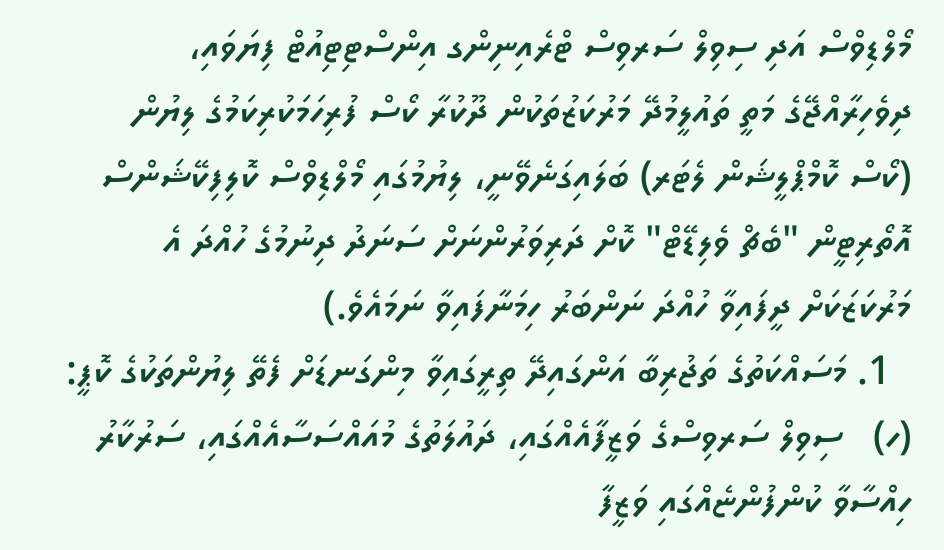މޯލްޑިވްސް އަދި ސިވިލް ސަރވިސް ޓްރެއިނިންގ އިންސްޓިޓިއުޓް ފިޔަވައި، ދިވެހިރާއްޖޭގެ މަތީ ތައުލީމުދޭ މަރުކަޒުތަކުން ދޫކުރާ ކޯސް ފުރިހަމަކުރިކަމުގެ ލިޔުން (ކޯސް ކޮމްޕްލީޝަން ލެޓަރ) ބަލައިގަނެވޭނީ، ލިޔުމުގައި މޯލްޑިވްސް ކޮލިފިކޭޝަންސް އޮތޯރިޓީން "ބެޗް ވެލިޑޭޓް" ކޮށް ދަރިވަރުންނަށް ސަނަދު ދިނުމުގެ ހުއްދަ އެ މަރުކަޒަކަށް ދީފައިވާ ހުއްދަ ނަންބަރު ހިމަނާފައިވާ ނަމައެވެ.)
  1. މަސައްކަތުގެ ތަޖުރިބާ އަންގައިދޭ ތިރީގައިވާ މިންގަނޑަށް ފެތޭ ލިޔުންތަކުގެ ކޮޕީ:
(ހ)   ސިވިލް ސަރވިސްގެ ވަޒީފާއެއްގައި، ދައުލަތުގެ މުއައްސަސާއެއްގައި، ސަރުކާރު ހިއްސާވާ ކުންފުންޏެއްގައި ވަޒީފާ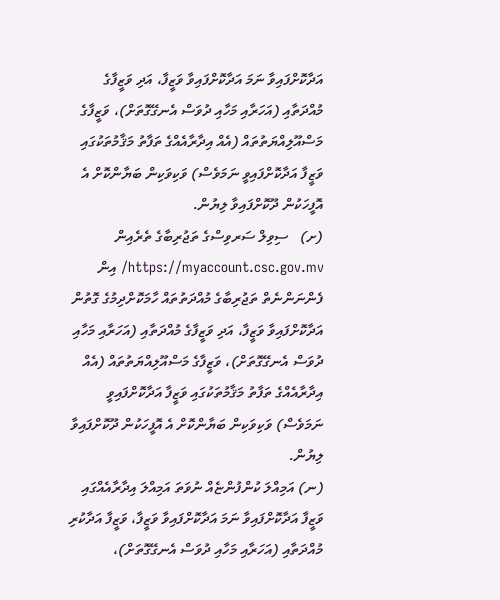އަދާކޮށްފައިވާ ނަމަ އަދާކޮށްފައިވާ ވަޒީފާ، އަދި ވަޒީފާގެ މުއްދަތާއި (އަހަރާއި މަހާއި ދުވަސް އެނގޭގޮތަށް)، ވަޒީފާގެ މަސްއޫލިއްޔަތުތައް (އެއް އިދާރާއެއްގެ ތަފާތު މަޤާމުތަކުގައި ވަޒީފާ އަދާކޮށްފައިވީ ނަމަވެސް) ވަކިވަކިން ބަޔާންކޮށް އެ އޮފީހަކުން ދޫކޮށްފައިވާ ލިޔުން.
(ށ)   ސިވިލް ސަރވިސްގެ ތަޖުރިބާގެ ތެރެއިން https://myaccount.csc.gov.mv/ އިން ފެންނަންނެތް ތަޖުރިބާގެ މުއްދަތުތައް ހާމަކޮށްދިމުގެ ގޮތުން އަދާކޮށްފައިވާ ވަޒީފާ، އަދި ވަޒީފާގެ މުއްދަތާއި (އަހަރާއި މަހާއި ދުވަސް އެނގޭގޮތަށް)، ވަޒީފާގެ މަސްއޫލިއްޔަތުތައް (އެއް އިދާރާއެއްގެ ތަފާތު މަޤާމުތަކުގައި ވަޒީފާ އަދާކޮށްފައިވީ ނަމަވެސް) ވަކިވަކިން ބަޔާންކޮށް އެ އޮފީހަކުން ދޫކޮށްފައިވާ ލިޔުން.
(ނ) އަމިއްލަ ކުންފުންޏެއް ނުވަތަ އަމިއްލަ އިދާރާއެއްގައި ވަޒީފާ އަދާކޮށްފައިވާ ނަމަ އަދާކޮށްފައިވާ ވަޒީފާ، ވަޒީފާ އަދާކުރި މުއްދަތާއި (އަހަރާއި މަހާއި ދުވަސް އެނގޭގޮތަށް)،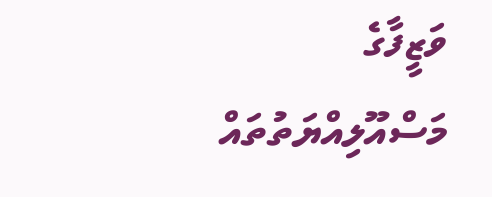ވަޒީފާގެ މަސްއޫލިއްޔަތުތައް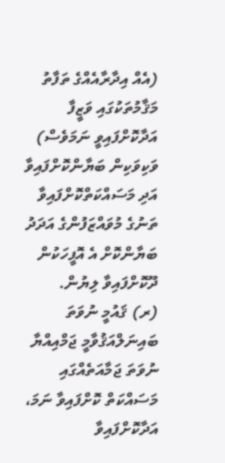(އެއް އިދާރާއެއްގެ ތަފާތު މަޤާމުތަކުގައި ވަޒީފާ އަދާކޮށްފައިވީ ނަމަވެސް) ވަކިވަކިން ބަޔާންކޮށްފައިވާ އަދި މަސައްކަތްކޮށްފައިވާ ތަނުގެ މުވައްޒަފުންގެ އަދަދު ބަޔާންކޮށް އެ އޮފީހަކުން ދޫކޮށްފައިވާ ލިޔުން.
(ރ) ޤައުމީ ނުވަތަ ބައިނަލްއަޤުވާމީ ޖަމްއިއްޔާ ނުވަތަ ޖަމާއަތެއްގައި މަސައްކަތް ކޮށްފައިވާ ނަމަ، އަދާކޮށްފައިވާ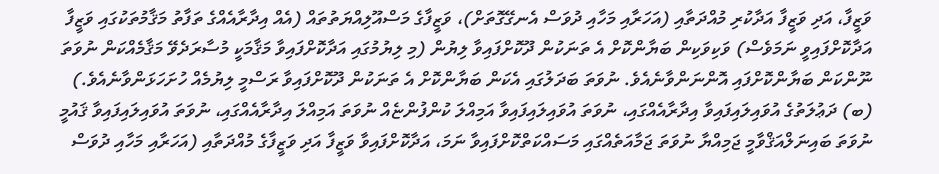ވަޒީފާ، އަދި ވަޒީފާ އަދާކުރި މުއްދަތާއި (އަހަރާއި މަހާއި ދުވަސް އެނގޭގޮތަށް)، ވަޒީފާގެ މަސްއޫލިއްޔަތުތައް (އެއް އިދާރާއެއްގެ ތަފާތު މަޤާމުތަކުގައި ވަޒީފާ އަދާކޮށްފައިވީ ނަމަވެސް) ވަކިވަކިން ބަޔާންކޮށް އެ ތަނަކުން ދޫކޮށްފައިވާ ލިޔުން (މި ލިޔުމުގައި އަދާކޮށްފައިވާ މަޤާމަކީ މުސާރަދެވޭ މަޤާމެއްކަން ނުވަތަ ނޫންކަން ބަޔާންކޮށްފައި އޮންނަންވާނެއެވެ. ނުވަތަ ބަދަލުގައި އެކަން ބަޔާންކޮށް އެ ތަނަކުން ދޫކޮށްފައިވާ ރަސްމީ ލިޔުމެއް ހުށަހަޅަންވާނެއެވެ.)
(ބ) ދަޢުލަތުގެ އުވައިލައިފައިވާ އިދާރާއެއްގައި، ނުވަތަ އުވައިލައިފައިވާ އަމިއްލަ ކުންފުންޏެއް ނުވަތަ އަމިއްލަ އިދާރާއެއްގައި، ނުވަތަ އުވައިލައިފައިވާ ޤައުމީ ނުވަތަ ބައިނަލްއަޤްވާމީ ޖަމިއްޔާ ނުވަތަ ޖަމާއަތެއްގައި މަސައްކަތްކޮށްފައިވާ ނަމަ، އަދާކޮށްފައިވާ ވަޒީފާ އަދި ވަޒީފާގެ މުއްދަތާއި (އަހަރާއި މަހާއި ދުވަސް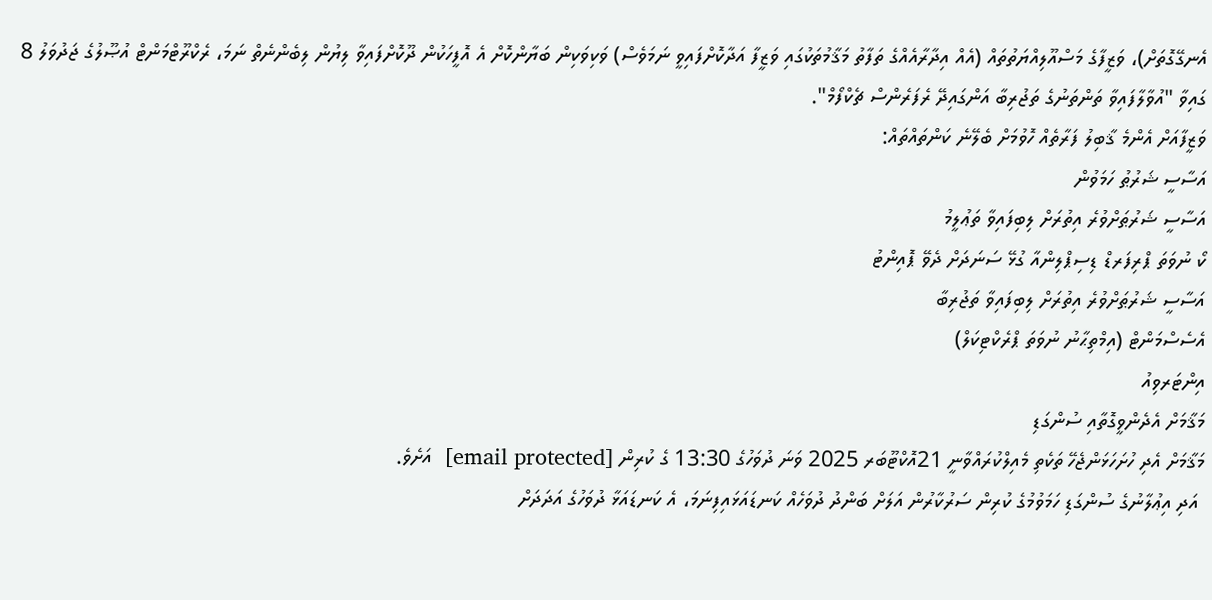އެނގޭގޮތަށް)، ވަޒީފާގެ މަސްއޫލިއްޔަތުތައް (އެއް އިދާރާއެއްގެ ތަފާތު މަޤާމުތަކުގައި ވަޒީފާ އަދާކޮށްފައިވީ ނަމަވެސް) ވަކިވަކިން ބަޔާންކޮށް އެ އޮފީހަކުން ދޫކޮށްފައިވާ ލިޔުން ލިބެންނެތް ނަމަ، ރެކްރޫޓްމަންޓް އުޞޫލުގެ ޖަދުވަލު 8 ގައިވާ "އުވާލާފައިވާ ތަންތަނުގެ ތަޖުރިބާ އަންގައިދޭ ރެފަރެންސް ޗެކްފޯމް".
ވަޒީފާއަށް އެންމެ ޤާބިލު ފަރާތެއް ހޮވުމަށް ބެލޭނެ ކަންތައްތައް:
އަސާސީ ޝަރުޠު ހަމަވުން
އަސާސީ ޝަރުޠަށްވުރެ އިތުރަށް ލިބިފައިވާ ތަޢުލީމު
ކޯ ނުވަތަ ޕްރިފަރޑް ޑިސިޕްލިންއާ ގުޅޭ ސަނަދަށް ދެވޭ ޕޮއިންޓު
އަސާސީ ޝަރުޠަށްވުރެ އިތުރަށް ލިބިފައިވާ ތަޖުރިބާ
އެސެސްމަންޓް (އިމްތިޙާނު ނުވަތަ ޕްރެކްޓިކަލް)
އިންޓަރވިއު
މަޤާމަށް އެދެންވީގޮތާއި ސުންގަޑި
މަޤާމަށް އެދި ހުށަހަޅަންޖެހޭ ތަކެތި މެއިލްކުރައްވާނީ 21އޮކްޓޫބަރ 2025 ވަނަ ދުވަހުގެ 13:30 ގެ ކުރިން [email protected]  އަށެވެ.
 އަދި އިޢުލާނުގެ ސުންގަޑި ހަމަވުމުގެ ކުރިން ސަރުކާރުން އަލަށް ބަންދު ދުވަހެއް ކަނޑައަޅައިފިނަމަ، އެ ކަނޑައަޅާ ދުވަހުގެ އަދަދަށް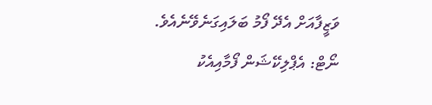ވަޒީފާއަށް އެދޭ ފޯމު ބަލައިގަނެވޭނެއެވެ.
ނޯޓް: އެޕްލިކޭޝަން ފޯމާއިއެކު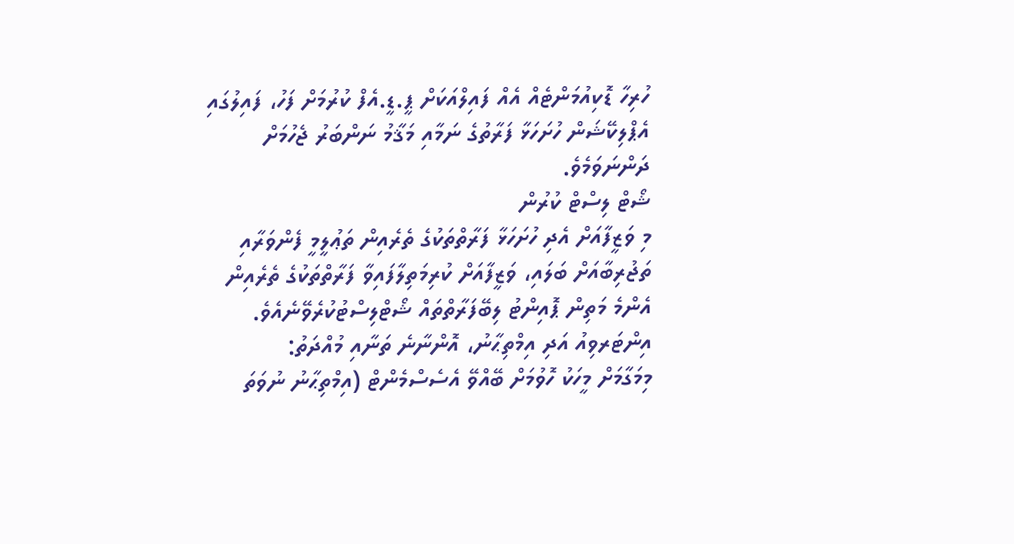ހުރިހާ ޑޮކިއުމަންޓެއް އެއް ފައިލްއަކަށް ޕީ.ޑީ.އެފް ކުރުމަށް ފަހު، ފައިލުގައި އެޕްލިކޭޝަން ހުށަހަޅާ ފަރާތުގެ ނަމާއި މަޤާމު ނަންބަރު ޖެހުމަށް ދަންނަވަމެވެ.
ޝޯޓް ލިސްޓް ކުރުން
މި ވަޒީފާއަށް އެދި ހުށަހަޅާ ފަރާތްތަކުގެ ތެރެއިން ތަޢުލީމީ ފެންވަރާއި ތަޖުރިބާއަށް ބަލައި، ވަޒީފާއަށް ކުރިމަތިލާފައިވާ ފަރާތްތަކުގެ ތެރެއިން އެންމެ މަތިން ޕޮއިންޓު ލިބޭފަރާތްތައް ޝޯޓްލިސްޓުކުރެވޭނެއެވެ.
އިންޓަރވިއު އަދި އިމްތިޙާނު، އޮންނާނެ ތަނާއި މުއްދަތު:
މިމަގާމަށް މީހަކު ހޮވުމަށް ބޭއްވޭ އެސެސްމެންޓް (އިމްތިޙާނު ނުވަތަ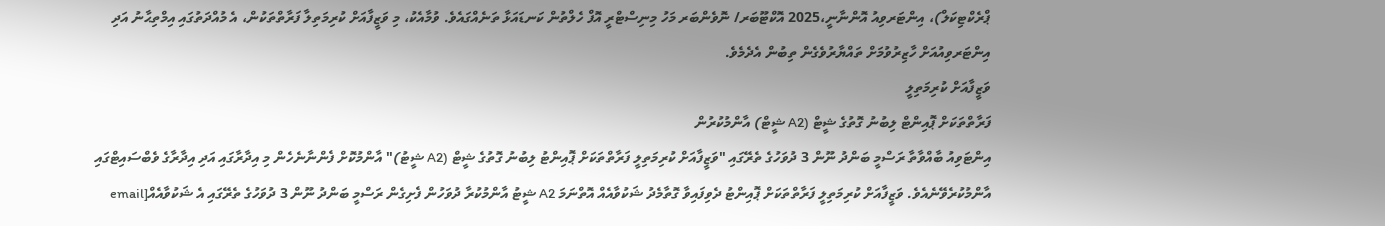ޕްރެކްޓިކަލް)، އިންޓަރވިއު އޮންނާނީ،2025 އޮކްޓޫބަރ/ ނޮވެންބަރ މަހު މިނިސްޓްރީ އޮފް ހެލްތުން ކަނޑައަޅާ ތަނެއްގައެވެ. ވުމާއެކު، މި ވަޒީފާއަށް ކުރިމަތިލާ ފަރާތްތަކުން، އެ މުއްދަތުގައި އިމްތިޙާނު އަދި އިންޓަރވިއުއަށް ހާޒިރުވުމަށް ތައްޔާރުވެގެން ތިބުން އެދެމެވެ.
ވަޒީފާއަށް ކުރިމަތިލީ
ފަރާތްތަކަށް ޕޮއިންޓް ލިބުނު ގޮތުގެ ޝީޓް (A2 ޝީޓް) އާންމުކުރުން
އިންޓަވިއު ބާއްވާތާ ރަސްމީ ބަންދު ނޫން 3 ދުވަހުގެ ތެރޭގައި "ވަޒީފާއަށް ކުރިމަތިލީ ފަރާތްތަކަށް ޕޮއިންޓު ލިބުނު ގޮތުގެ ޝީޓް (A2 ޝީޓު)" އާންމުކޮށް ފެންނާނެހެން މި އިދާރާގައި އަދި އިދާރާގެ ވެބްސައިޓްގައި އާންމުކުރެވޭނެއެވެ. ވަޒީފާއަށް ކުރިމަތިލީ ފަރާތްތަކަށް ޕޮއިންޓު ދެވިފައިވާ ގޮތާމެދު ޝަކުވާއެއް އޮތްނަމަ A2 ޝީޓު އާންމުކުރާ ދުވަހުން ފެށިގެން ރަސްމީ ބަންދު ނޫން 3 ދުވަހުގެ ތެރޭގައި އެ ޝަކުވާއެއް[email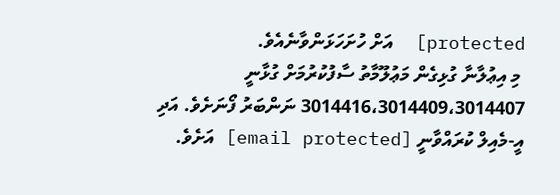protected]  އަށް ހުށަހަޅަންވާނެއެވެ.
 މި އިޢުލާނާ ގުޅިގެން މަޢުލޫމާތު ސާފުކުރުމަށް ގުޅާނީ 3014416،3014409،3014407 ނަންބަރު ފޯނަށެވެ. އަދި އީ-މެއިލް ކުރައްވާނީ [email protected] އަށެވެ.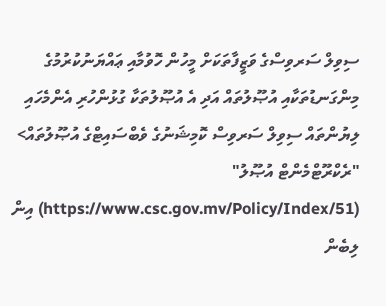ސިވިލް ސަރވިސްގެ ވަޒީފާތަކަށް މީހުން ހޮވުމާއި ޢައްޔަނުކުރުމުގެ މިންގަނޑުތަކާއި އުޞޫލުތައް އަދި އެ އުޞޫލުތަކާ ގުޅުންހުރި އެންމެހައި ލިޔުންތައް ސިވިލް ސަރވިސް ކޮމިޝަނުގެ ވެބްސައިޓްގެ އުޞޫލުތައް> "ރެކްރޫޓްމެންޓް އުޞޫލު" (https://www.csc.gov.mv/Policy/Index/51) އިން ލިބެން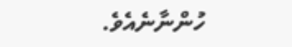ހުންނާނެއެވެ.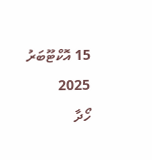15 އޮކްޓޫބަރު 2025
ހޯދާ